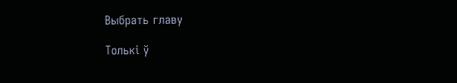Выбрать главу

Толькі ў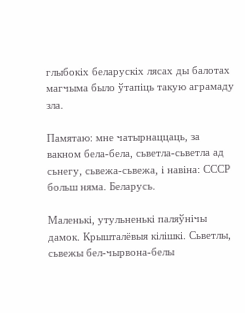глыбокіх беларускіх лясах ды балотах магчыма было ўтапіць такую аграмаду зла.

Памятаю: мне чатырнаццаць, за вакном бела-бела, сьветла-сьветла ад сьнегу, сьвежа-сьвежа, і навіна: СССР больш няма. Беларусь.

Маленькі, утульненькі паляўнічы дамок. Крышталёвыя кілішкі. Сьветлы, сьвежы бел-чырвона-белы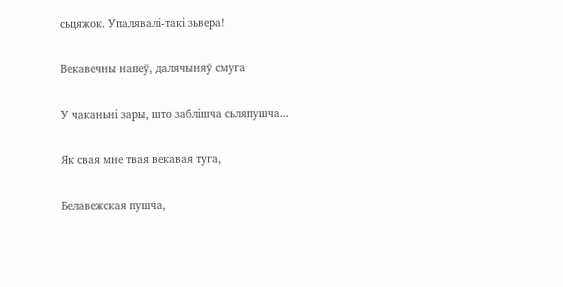сьцяжок. Упалявалі-такі зьвера!

Векавечны напеў, далячыняў смуга

У чаканьні зары, што заблішча сьляпушча...

Як свая мне твая векавая туга,

Белавежская пушча,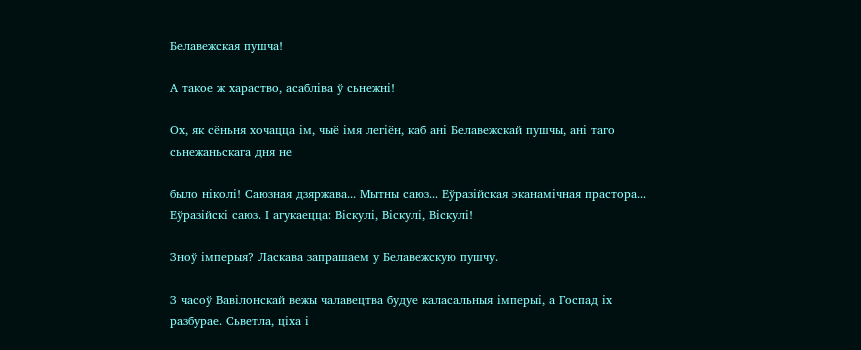Белавежская пушча!

А такое ж хараство, асабліва ў сьнежні!

Ох, як сёньня хочацца ім, чыё імя легіён, каб ані Белавежскай пушчы, ані таго сьнежаньскага дня не

было ніколі! Саюзная дзяржава... Мытны саюз... Еўразійская эканамічная прастора... Еўразійскі саюз. І агукаецца: Віскулі, Віскулі, Віскулі!

Зноў імперыя? Ласкава запрашаем у Белавежскую пушчу.

З часоў Вавілонскай вежы чалавецтва будуе каласальныя імперыі, а Госпад іх разбурае. Сьветла, ціха і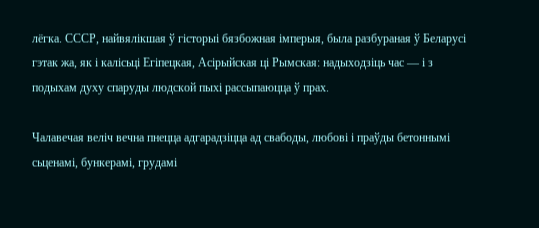лёгка. СССР, найвялікшая ў гісторыі бязбожная імперыя, была разбураная ў Беларусі гэтак жа, як і калісьці Егіпецкая, Асірыйская ці Рымская: надыходзіць час — і з подыхам духу спаруды людской пыхі рассыпаюцца ў прах.

Чалавечая веліч вечна пнецца адгарадзіцца ад свабоды, любові і праўды бетоннымі сьценамі, бункерамі, грудамі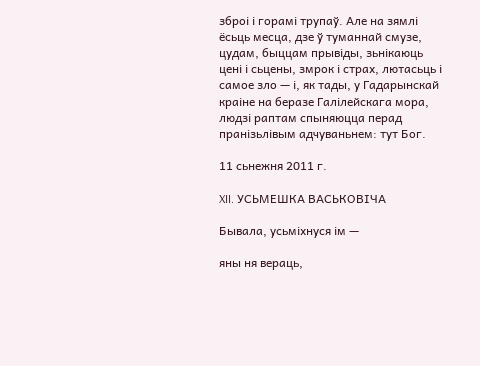зброі і горамі трупаў. Але на зямлі ёсьць месца, дзе ў туманнай смузе, цудам, быццам прывіды, зьнікаюць цені і сьцены, змрок і страх, лютасьць і самое зло — і, як тады, у Гадарынскай краіне на беразе Галілейскага мора, людзі раптам спыняюцца перад пранізьлівым адчуваньнем: тут Бог.

11 сьнежня 2011 г.

XII. УСЬМЕШКА ВАСЬКОВІЧА

Бывала, усьміхнуся ім —

яны ня вераць,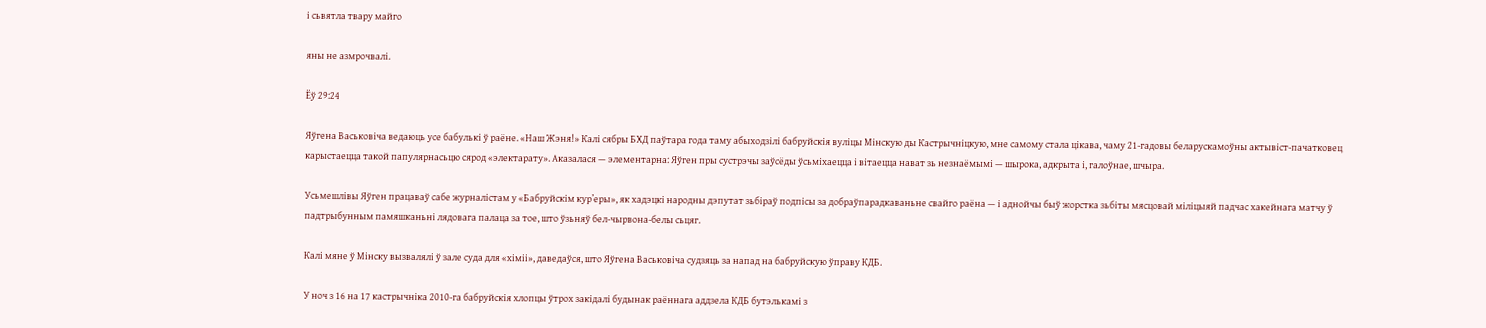і сьвятла твару майго

яны не азмрочвалі.

Ёў 29:24

Яўгена Васьковіча ведаюць усе бабулькі ў раёне. «Наш Жэня!» Калі сябры БХД паўтара года таму абыходзілі бабруйскія вуліцы Мінскую ды Кастрычніцкую, мне самому стала цікава, чаму 21-гадовы беларускамоўны актывіст-пачатковец карыстаецца такой папулярнасьцю сярод «электарату». Аказалася — элементарна: Яўген пры сустрэчы заўсёды ўсьміхаецца і вітаецца нават зь незнаёмымі — шырока, адкрыта і, галоўнае, шчыра.

Усьмешлівы Яўген працаваў сабе журналістам у «Бабруйскім кур’еры», як хадэцкі народны дэпутат зьбіраў подпісы за добраўпарадкаваньне свайго раёна — і аднойчы быў жорстка зьбіты мясцовай міліцыяй падчас хакейнага матчу ў падтрыбунным памяшканьні лядовага палаца за тое, што ўзьняў бел-чырвона-белы сьцяг.

Калі мяне ў Мінску вызвалялі ў зале суда для «хіміі», даведаўся, што Яўгена Васьковіча судзяць за напад на бабруйскую ўправу КДБ.

У ноч з 16 на 17 кастрычніка 2010-га бабруйскія хлопцы ўтрох закідалі будынак раённага аддзела КДБ бутэлькамі з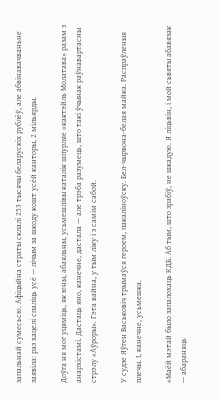запальнай сумесьсю. Афіцыйна страты склалі 253 тысячы беларускіх рублёў, але абвінавачваньне заявіла: раз хацелі спаліць усё — лічым за шкоду кошт усёй канторы, 2 мільярды.

Доўга ня мог уцяміць, як юны, абаяльны, усьмешлівы каталік шпурляе «кактэйль Молатава» разам з анархістамі. Дастаць яно, канечне, дастала — але трэба разумець, што такі ўчынак раўнавартасны стрэлу «Аўроры». Гэта вайна, у тым ліку і з самім сабой.

У судзе Яўген Васьковіч трымаўся героем, пакаліноўску. Бел-чырвона-белая майка. Распраўленыя плечы. І, канечне, усьмешка.

«Маёй мэтай было запалохаць КДБ. Аб тым, што зрабіў, не шкадую. Я ліцьвін, і мой сьвяты абавязак — абараняць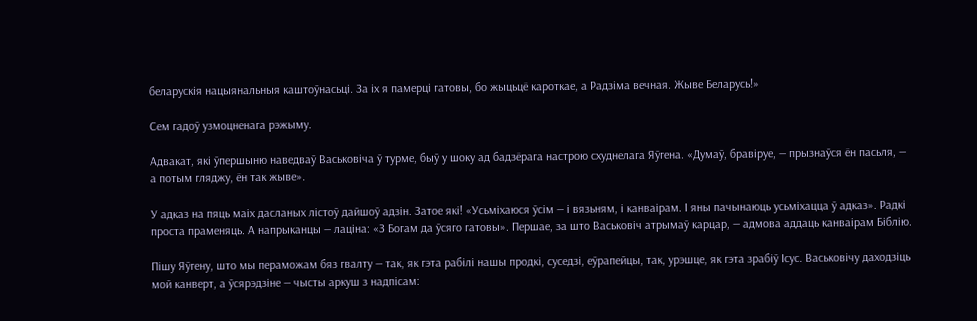беларускія нацыянальныя каштоўнасьці. За іх я памерці гатовы, бо жыцьцё кароткае, а Радзіма вечная. Жыве Беларусь!»

Сем гадоў узмоцненага рэжыму.

Адвакат, які ўпершыню наведваў Васьковіча ў турме, быў у шоку ад бадзёрага настрою схуднелага Яўгена. «Думаў, бравіруе, — прызнаўся ён пасьля, — а потым гляджу, ён так жыве».

У адказ на пяць маіх дасланых лістоў дайшоў адзін. Затое які! «Усьміхаюся ўсім — і вязьням, і канваірам. І яны пачынаюць усьміхацца ў адказ». Радкі проста праменяць. А напрыканцы — лаціна: «З Богам да ўсяго гатовы». Першае, за што Васьковіч атрымаў карцар, — адмова аддаць канваірам Біблію.

Пішу Яўгену, што мы пераможам бяз гвалту — так, як гэта рабілі нашы продкі, суседзі, еўрапейцы, так, урэшце, як гэта зрабіў Ісус. Васьковічу даходзіць мой канверт, а ўсярэдзіне — чысты аркуш з надпісам: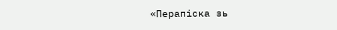«Перапіска зь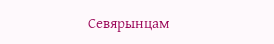Севярынцам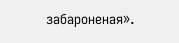забароненая».